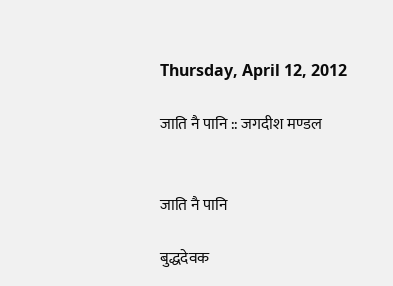Thursday, April 12, 2012

जाति नै पानि :: जगदीश मण्‍डल


जाति नै पानि

बुद्धदेवक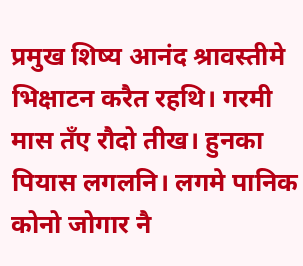प्रमुख शिष्य आनंद श्रावस्तीमे भिक्षाटन करैत रहथि। गरमी मास तँए रौदो तीख। हुनका पि‍यास लगलनि। लगमे पानिक कोनो जोगार नै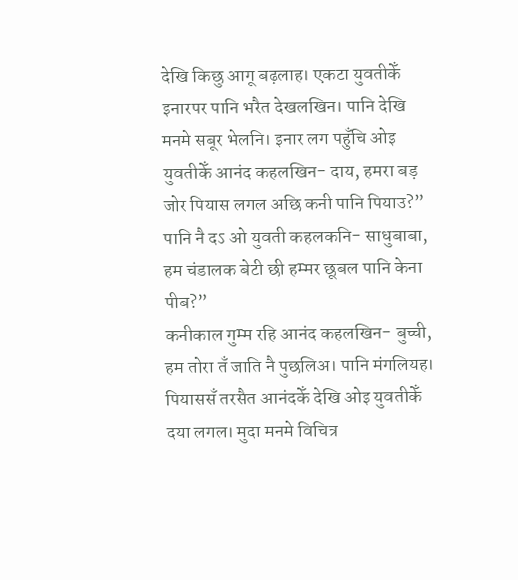देखि‍ किछु आगू बढ़लाह। एकटा युवतीकेँ इनारपर पानि भरैत देखलखिन। पानि देखि‍ मनमे सबूर भेलनि। इनार लग पहुँचि‍ ओइ युवतीकेँ आनंद कहलखिन- दाय, हमरा बड़ जोर पि‍यास लगल अछि कनी पानि पियाउ?”
पानि नै दऽ ओ युवती कहलकनि- साधुबाबा, हम चंडालक बेटी छी हम्मर छूबल पानि केना पीब‍?”
कनीकाल गुम्म रहि आनंद कहलखिन- बुच्ची, हम तोरा तँ जाति नै पुछलिअ। पानि मंगलियह।
पियाससँ तरसैत आनंदकेँ देखि‍ ओइ युवतीकेँ दया लगल। मुदा मनमे विचित्र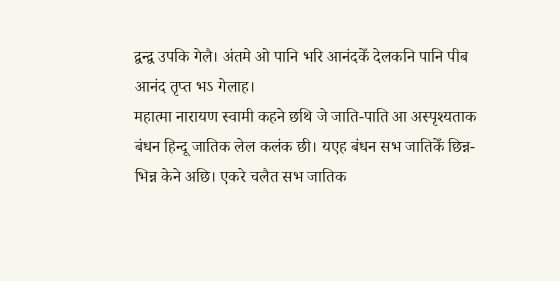द्वन्द्व उपकि‍ गेलै। अंतमे ओ पानि भरि आनंदकेँ देलकनि पानि पीब आनंद तृप्त भऽ गेलाह।
महात्मा नारायण स्वामी कहने छथि जे जाति-पाति आ अस्पृश्यताक बंधन हिन्दू जातिक लेल कलंक छी। यएह बंधन सभ जातिकेँ छिन्न-भिन्न केने अछि। एकरे चलैत सभ जातिक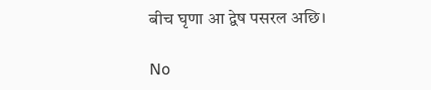बीच घृणा आ द्वेष पसरल अछि।

No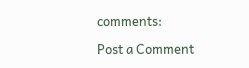comments:

Post a Comment